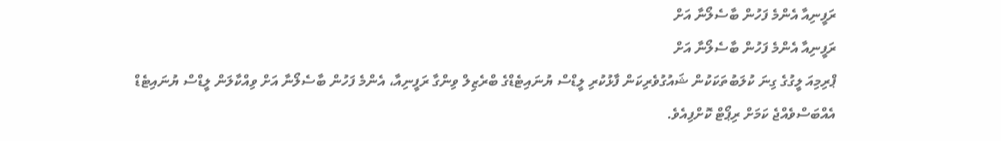ރަފީނިއާ އެންމެ ފަހުން ބާސެލޯނާ އަށް
ރަފީނިއާ އެންމެ ފަހުން ބާސެލޯނާ އަށް
ޕްރިމިއަ ލީގުގެ ގިނަ ކުލަބުތަކަކުން ޝައުގުވެރިކަން ފާޅުކުރި ލީޑްސް ޔުނައިޓެޑްގެ ބްރެޒިލް ވިންގާ ރަފީނިއާ، އެންމެ ފަހުން ބާސެލޯނާ އަށް ވިއްކާލަން ލީޑްސް ޔުނައިޓެޑް އެއްބަސްވެއްޖެ ކަމަށް ރިޕޯޓް ކޮށްފިއެވެ.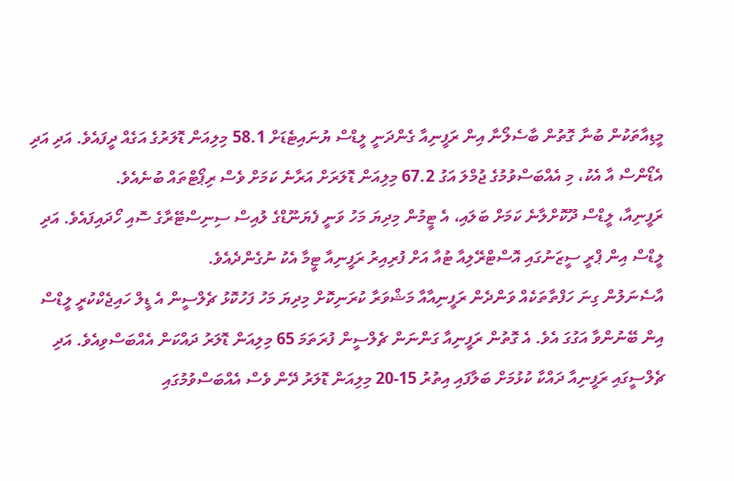މީޑިއާތަކުން ބުނާ ގޮތުން ބާސެލޯނާ އިން ރަފީނިއާ ގެންދަނީ ލީޑްސް ޔުނައިޓެޑަށް 58.1 މިލިއަން ޑޮލަރުގެ އަގެއް ދީފައެވެ. އަދި އަދި އެޑޯންސް އާ އެކު، މި އެއްބަސްވުމުގެ ޖުމްލަ އަގު 67.2 މިލިއަން ޑޮލަރަށް އަރާނެ ކަމަށް ވެސް ރިޕޯޓްތައް ބުނެއެވެ.
ރަފީނިއާ، ލީޑްސް ދޫކޮށްލާނެ ކަމަށް ބަލައި، އެ ޓީމުން މިދިޔަ މަހު ވަނީ ފެޔަނޫޑްގެ ލުއިސް ސިނިސްޓޭރާގެ ސޮއި ހޯދައިފައެވެ. އަދި ލީޑްސް އިން ޕްރީ ސީޒަނުގައި އޮސްޓްރޭލިއާ ޓުއާ އަށް ފުރިއިރު ރަފީނިއާ ޓީމާ އެކު ނުގެންދެއެވެ.
އާސެނަލުން ގިނަ ހަފްތާތަކެއް ވަންދެން ރަފީނިއާއާ މަޝްވަރާ ކުރަނިކޮށް މިދިޔަ މަހު ފަހުކޮޅު ޗެލްސީން އެ ޑީލް ހައިޖެކްކުރީ ލީޑްސް އިން ބޭނުންވާ އަގުގަ އެވެ. އެ ގޮތުން ރަފީނިއާ ގަންނަން ޗެލްސީން ފުރަތަމަ 65 މިލިއަން ޑޮލަރު ދައްކަން އެއްބަސްވިއެވެ. އަދި ޗެލްސީގައި ރަފީނިއާ ދައްކާ ކުޅުމަށް ބަލާފައި އިތުރު 15-20 މިލިއަން ޑޮލަރު ދޭން ވެސް އެއްބަސްވުމުގައި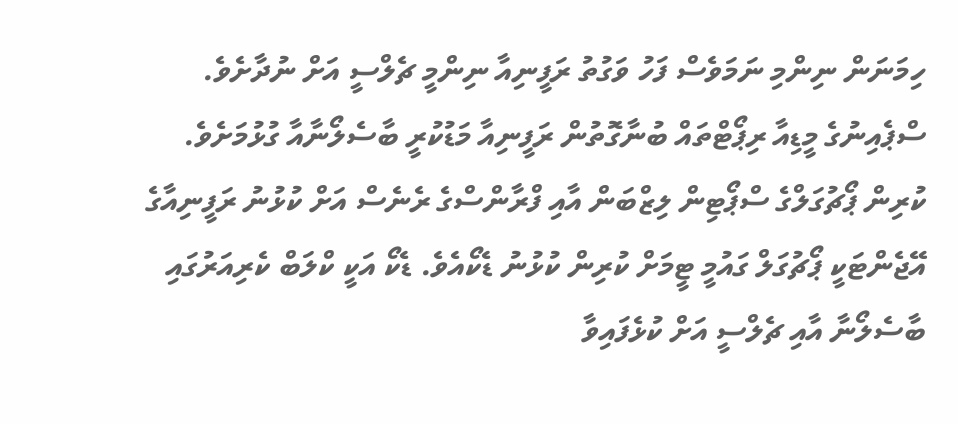ހިމަނަން ނިންމި ނަމަވެސް ފަހު ވަގުތު ރަފީނިއާ ނިންމީ ޗެލްސީ އަށް ނުދާށެވެ.
ސްޕެއިނުގެ މީޑިއާ ރިޕޯޓްތައް ބުނާގޮތުން ރަފީނިއާ މަޑުކުރީ ބާސެލޯނާއާ ގުޅުމަށެވެ. ކުރިން ޕޯޗުގަލްގެ ސްޕޯޓިން ލިޒްބަން އާއި ފްރާންސްގެ ރެނެސް އަށް ކުޅުނު ރަފީނިއާގެ އޭޖެންޓަކީ ޕޯޗުގަލް ގައުމީ ޓީމަށް ކުރިން ކުޅުނު ޑެކޯއެވެ. ޑެކޯ އަކީ ކްލަބް ކެރިއަރުގައި ބާސެލޯނާ އާއި ޗެލްސީ އަށް ކުޅެފައިވާ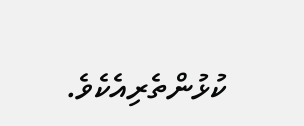ކުޅުންތެރިއެކެވެ.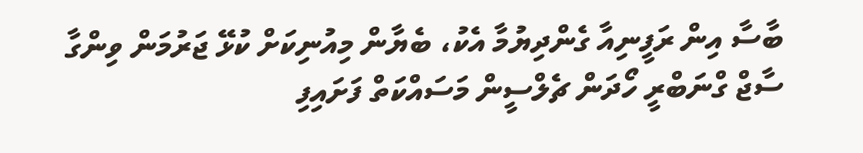ބާސާ އިން ރަފީނިއާ ގެންދިޔުމާ އެކު، ބެޔާން މިއުނިކަށް ކުޅޭ ޖަރުމަން ވިންގާ ސާޖް ގްނަބްރީ ހޯދަން ޗެލްސީން މަސައްކަތް ފަށައިފި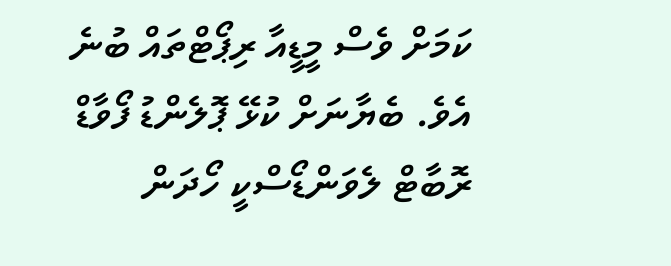ކަމަށް ވެސް މީޑީއާ ރިޕޯޓްތައް ބުނެ އެވެ. ބެޔާނަށް ކުޅޭ ޕޮލެންޑު ފޯވާޑް ރޮބާޓް ލެވަންޑޯސްކީ ހޯދަން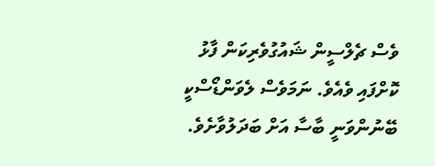ވެސް ޗެލްސީން ޝައުގުވެރިކަން ފާޅު ކޮށްފައި ވެއެވެ. ނަމަވެސް ލެވަންޑޯސްކީ ބޭނުންވަނީ ބާސާ އަށް ބަދަލުވާށެވެ.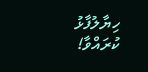ހިޔާލުފާޅު ކުރައްވާ!